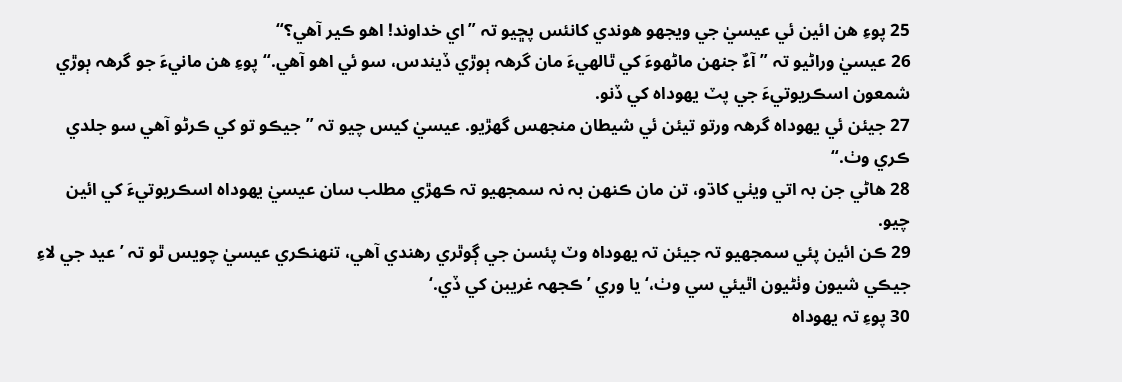25 پوءِ ھن ائين ئي عيسيٰ جي ويجھو ھوندي کانئس پڇيو تہ ”اي خداوند! اھو ڪير آھي؟“
26 عيسيٰ وراڻيو تہ ”آءٌ جنھن ماڻھوءَ کي ٿالھيءَ مان گرھہ ٻوڙي ڏيندس، سو ئي اھو آھي.“ پوءِ ھن مانيءَ جو گرھہ ٻوڙي شمعون اسڪريوتيءَ جي پٽ يھوداہ کي ڏنو.
27 جيئن ئي يھوداہ گرھہ ورتو تيئن ئي شيطان منجھس گھڙيو. عيسيٰ کيس چيو تہ ”جيڪو تو کي ڪرڻو آھي سو جلدي ڪري وٺ.“
28 ھاڻي جن بہ اتي ويٺي کاڌو، تن مان ڪنھن بہ نہ سمجھيو تہ ڪھڙي مطلب سان عيسيٰ يھوداہ اسڪريوتيءَ کي ائين چيو.
29 ڪن ائين پئي سمجھيو تہ جيئن تہ يھوداہ وٽ پئسن جي ڳوٿري رھندي آھي، تنھنڪري عيسيٰ چويس ٿو تہ ’عيد جي لاءِ جيڪي شيون وٺڻيون اٿيئي سي وٺ،‘ يا وري ’ڪجھہ غريبن کي ڏي.‘
30 پوءِ تہ يھوداہ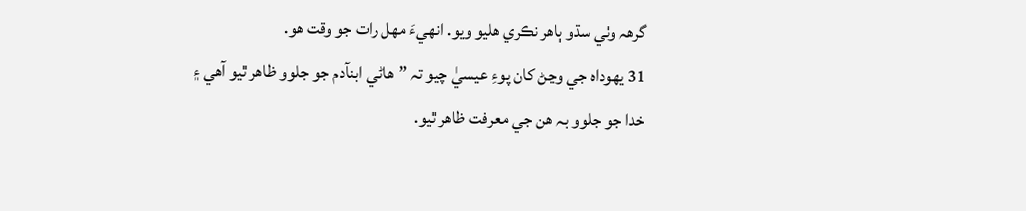گرھہ وٺي سڌو ٻاھر نڪري ھليو ويو. انھيءَ مھل رات جو وقت ھو.
31 يھوداہ جي وڃڻ کان پوءِ عيسيٰ چيو تہ ”ھاڻي ابنآدم جو جلوو ظاھر ٿيو آھي ۽ خدا جو جلوو بہ ھن جي معرفت ظاھر ٿيو.